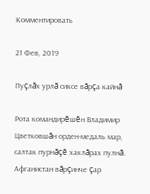Комментировать

21 Фев, 2019

Пуçлăх урлă сиксе вăрçа кайнă

Рота командирĕшĕн Владимир Цветковшăн орден-медаль мар, салтак пурнăçĕ хаклăрах пулнă. Афганистан вăрçинче çар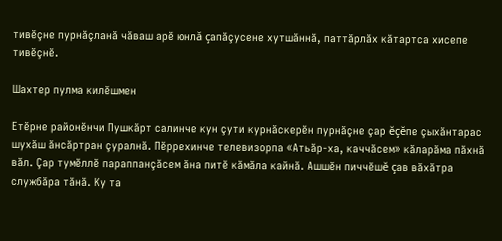тивĕçне пурнăçланă чăваш арĕ юнлă çапăçусене хутшăннă, паттăрлăх кăтартса хисепе тивĕçнĕ.

Шахтер пулма килĕшмен

Етĕрне районĕнчи Пушкăрт салинче кун çути курнăскерĕн пурнăçне çар ĕçĕпе çыхăнтарас шухăш ăнсăртран çуралнă. Пĕррехинче телевизорпа «Атьăр-ха, каччăсем» кăларăма пăхнă вăл. Çар тумĕллĕ параппанçăсем ăна питĕ кăмăла кайнă. Ашшĕн пиччĕшĕ çав вăхăтра службăра тăнă. Ку та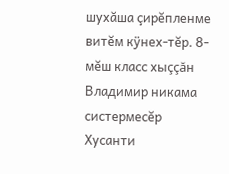шухăша çирĕпленме витĕм кÿнех-тĕр. 8-мĕш класс хыççăн Владимир никама систермесĕр Хусанти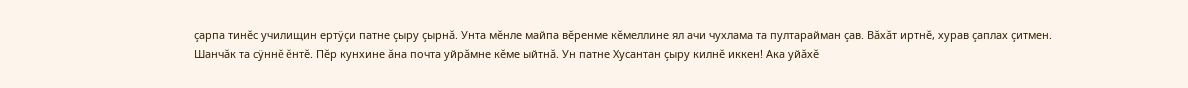çарпа тинĕс училищин ертÿçи патне çыру çырнă. Унта мĕнле майпа вĕренме кĕмеллине ял ачи чухлама та пултарайман çав. Вăхăт иртнĕ, хурав çаплах çитмен. Шанчăк та сÿннĕ ĕнтĕ. Пĕр кунхине ăна почта уйрăмне кĕме ыйтнă. Ун патне Хусантан çыру килнĕ иккен! Ака уйăхĕ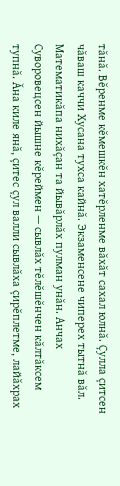тăнă. Вĕренме кĕмешкĕн хатĕрленме вăхăт сахал юлнă. Çулла çитсен чăваш каччи Хусана тухса кайнă. Экзаменсене чиперех тытнă вăл. Математикăпа нихăçан та йывăрлăх пулман унăн. Анчах Суворовецсен йышне кĕреймен — сывлăх тĕлĕшĕнчен кăлтăксем тупнă. Ăна киле янă, çитес çул валли сывлăха çирĕплетме, лайăхрах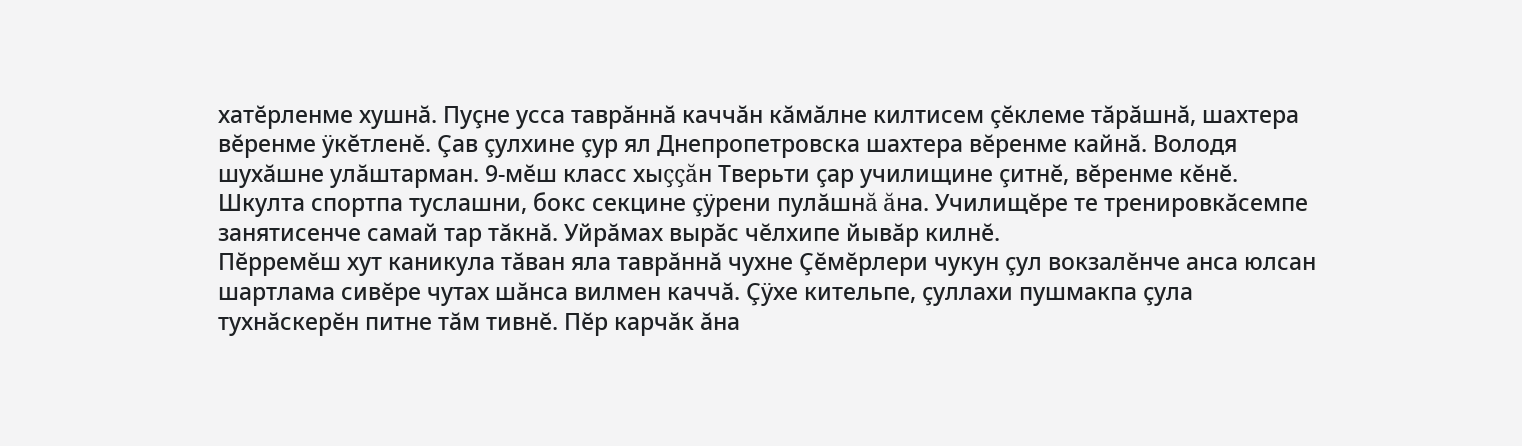хатĕрленме хушнă. Пуçне усса таврăннă каччăн кăмăлне килтисем çĕклеме тăрăшнă, шахтера вĕренме ÿкĕтленĕ. Çав çулхине çур ял Днепропетровска шахтера вĕренме кайнă. Володя шухăшне улăштарман. 9-мĕш класс хыççăн Тверьти çар училищине çитнĕ, вĕренме кĕнĕ. Шкулта спортпа туслашни, бокс секцине çÿрени пулăшнă ăна. Училищĕре те тренировкăсемпе занятисенче самай тар тăкнă. Уйрăмах вырăс чĕлхипе йывăр килнĕ.
Пĕрремĕш хут каникула тăван яла таврăннă чухне Çĕмĕрлери чукун çул вокзалĕнче анса юлсан шартлама сивĕре чутах шăнса вилмен каччă. Çÿхе кительпе, çуллахи пушмакпа çула тухнăскерĕн питне тăм тивнĕ. Пĕр карчăк ăна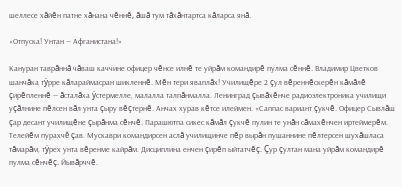шеллесе хăйĕн патне хăнана чĕннĕ, ăшă тум тăхăнтартса кăларса янă.

«Отпуска! Унтан — Афганистана!»

Кануран таврăннă чăваш каччине офицер чĕнсе илнĕ те уйрăм командирĕ пулма сĕннĕ. Владимир Цветков шанчăка тÿрре кăлараймасран шикленнĕ. Мĕн тери яваплăх! Училищĕре 2 çул вĕреннĕскерĕн кăмăлĕ çирĕпленнĕ — ăсталăха ÿстермелле, малалла талпăнмалла. Ленинград çывăхĕнче радиоэлектроника училищи уçăлнине пĕлсен вăл унта çыру вĕçтернĕ. Анчах хурав кĕтсе илеймен. «Саппас вариант çукчĕ. Офицер Сывлăш çар десант училищĕне çырăнма сĕнчĕ. Парашютпа сикес кăмăл çукчĕ пулин те унăн сăмахĕнчен иртеймерĕм. Телейĕм пурахчĕ çав. Мускаври командирсен аслă училищинче пĕр вырăн пушаннине пĕлтерсен шухăшласа тăмарăм, тÿрех унта вĕренме кайрăм. Дисциплина енчен çирĕп ыйтатчĕç. Çур çултан мана уйрăм командирĕ пулма сĕнчĕç. Йывăрччĕ.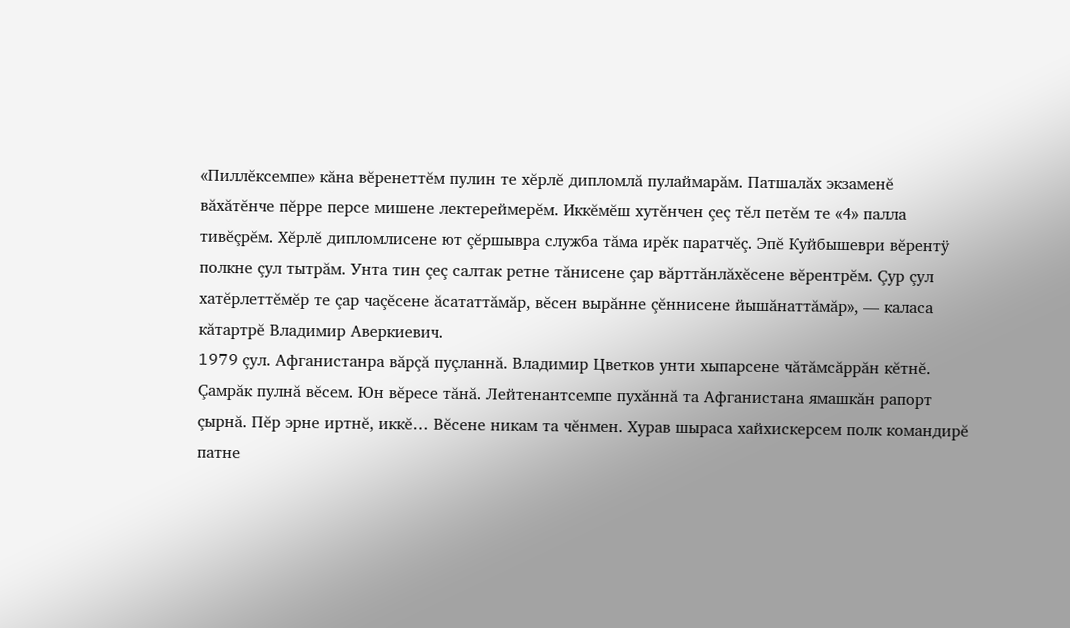«Пиллĕксемпе» кăна вĕренеттĕм пулин те хĕрлĕ дипломлă пулаймарăм. Патшалăх экзаменĕ вăхăтĕнче пĕрре персе мишене лектереймерĕм. Иккĕмĕш хутĕнчен çеç тĕл петĕм те «4» палла тивĕçрĕм. Хĕрлĕ дипломлисене ют çĕршывра служба тăма ирĕк паратчĕç. Эпĕ Куйбышеври вĕрентÿ полкне çул тытрăм. Унта тин çеç салтак ретне тăнисене çар вăрттăнлăхĕсене вĕрентрĕм. Çур çул хатĕрлеттĕмĕр те çар чаçĕсене ăсататтăмăр, вĕсен вырăнне çĕннисене йышăнаттăмăр», — каласа кăтартрĕ Владимир Аверкиевич.
1979 çул. Афганистанра вăрçă пуçланнă. Владимир Цветков унти хыпарсене чăтăмсăррăн кĕтнĕ. Çамрăк пулнă вĕсем. Юн вĕресе тăнă. Лейтенантсемпе пухăннă та Афганистана ямашкăн рапорт çырнă. Пĕр эрне иртнĕ, иккĕ… Вĕсене никам та чĕнмен. Хурав шыраса хайхискерсем полк командирĕ патне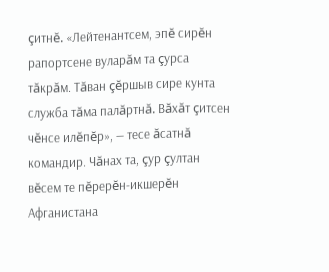çитнĕ. «Лейтенантсем, эпĕ сирĕн рапортсене вуларăм та çурса тăкрăм. Тăван çĕршыв сире кунта служба тăма палăртнă. Вăхăт çитсен чĕнсе илĕпĕр», — тесе ăсатнă командир. Чăнах та, çур çултан вĕсем те пĕрерĕн-икшерĕн Афганистана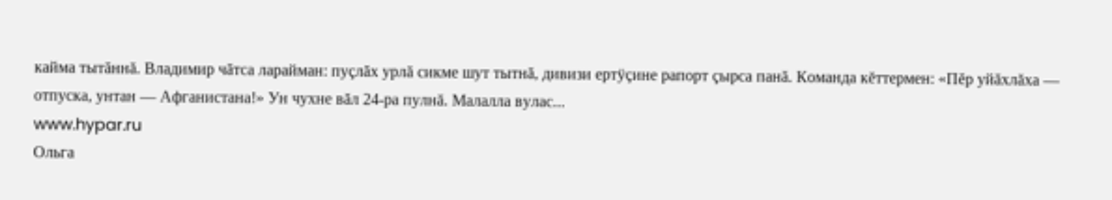кайма тытăннă. Владимир чăтса ларайман: пуçлăх урлă сикме шут тытнă, дивизи ертÿçине рапорт çырса панă. Команда кĕттермен: «Пĕр уйăхлăха — отпуска, унтан — Афганистана!» Ун чухне вăл 24-ра пулнă. Малалла вулас...
www.hypar.ru
Ольга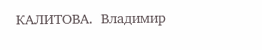КАЛИТОВА.  Владимир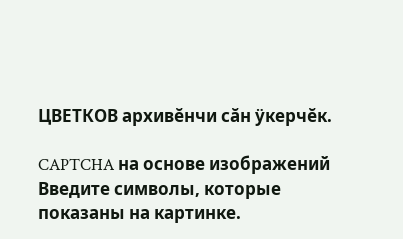ЦВЕТКОВ архивĕнчи сăн ÿкерчĕк.

CAPTCHA на основе изображений
Введите символы, которые показаны на картинке.